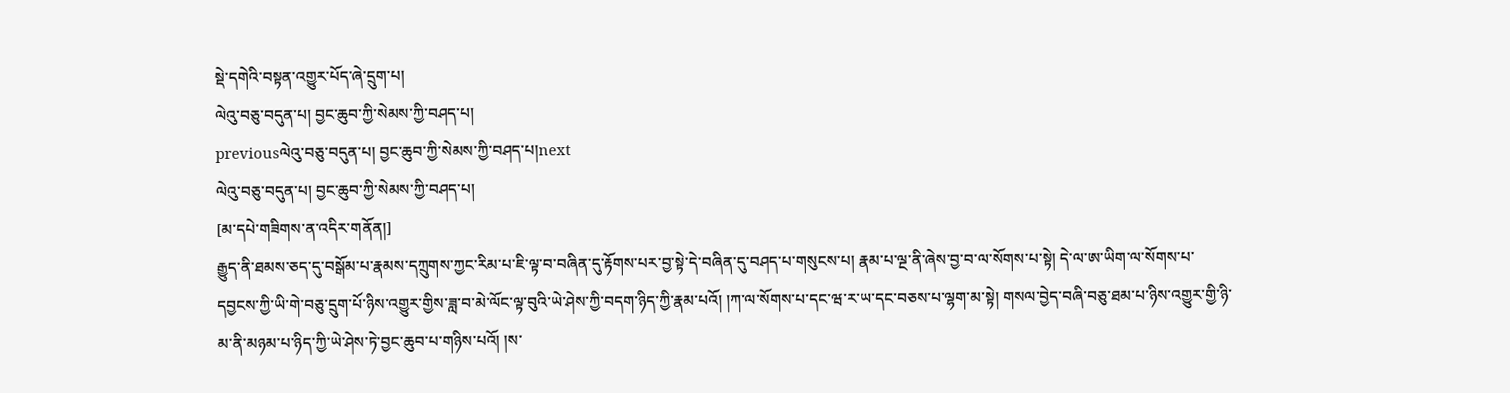སྡེ་དགེའི་བསྟན་འགྱུར་པོད་ཞེ་དྲུག་པ།
ལེའུ་བཅུ་བདུན་པ། བྱང་ཆུབ་ཀྱི་སེམས་ཀྱི་བཤད་པ།
previousལེའུ་བཅུ་བདུན་པ། བྱང་ཆུབ་ཀྱི་སེམས་ཀྱི་བཤད་པ།next
ལེའུ་བཅུ་བདུན་པ། བྱང་ཆུབ་ཀྱི་སེམས་ཀྱི་བཤད་པ།
[མ་དཔེ་གཟིགས་ན་འདིར་གནོན།]
རྒྱུད་ནི་ཐམས་ཅད་དུ་བསྒོམ་པ་རྣམས་དཀྲུགས་ཀྱང་རིམ་པ་ཇི་ལྟ་བ་བཞིན་དུ་རྟོགས་པར་བྱ་སྟེ་དེ་བཞིན་དུ་བཤད་པ་གསུངས་པ། རྣམ་པ་ལྔ་ནི་ཞེས་བྱ་བ་ལ་སོགས་པ་སྟེ། དེ་ལ་ཨ་ཡིག་ལ་སོགས་པ་དབྱངས་ཀྱི་ཡི་གེ་བཅུ་དྲུག་པོ་ཉིས་འགྱུར་གྱིས་ཟླ་བ་མེ་ལོང་ལྟ་བུའི་ཡེ་ཤེས་ཀྱི་བདག་ཉིད་ཀྱི་རྣམ་པའོ། །ཀ་ལ་སོགས་པ་དང་ཝ་ར་ཡ་དང་བཅས་པ་ལྷག་མ་སྟེ། གསལ་བྱེད་བཞི་བཅུ་ཐམ་པ་ཉིས་འགྱུར་གྱི་ཉི་མ་ནི་མཉམ་པ་ཉིད་ཀྱི་ཡེ་ཤེས་ཏེ་བྱང་ཆུབ་པ་གཉིས་པའོ། །ས་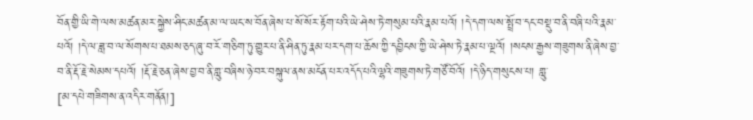བོན་གྱི་ཡི་གེ་ལས་མཚན་མར་སྐྱེས་ཤིང་མཚན་མ་ལ་ཡང་ས་བོན་ཞེས་པ་སོ་སོར་རྟོག་པའི་ཡེ་ཤེས་ཏེ་གསུམ་པའི་རྣམ་པའོ། །དེ་དག་ལས་སྤྲོ་བ་དང་བསྡུ་བ་ནི་བཞི་པའི་རྣམ་པའོ། །དེ་ལ་ཟླ་བ་ལ་སོགས་པ་ཐམས་ཅད་ཞུ་བ་རོ་གཅིག་ཏུ་གྱུར་པ་ནི་ཤིན་ཏུ་རྣམ་པར་དག་པ་ཆོས་ཀྱི་དབྱིངས་ཀྱི་ཡེ་ཤེས་ཏེ་རྣམ་པ་ལྔའོ། །སངས་རྒྱས་གཟུགས་ནི་ཞེས་བྱ་བ་ནི་རྡོ་རྗེ་སེམས་དཔའོ། །རྡོ་རྗེ་ཅན་ཞེས་བྱ་བ་ནི་གླུ་བཞིས་ཉེ་བར་བསྐུལ་ནས་མངོན་པར་འདོད་པའི་ལྷའི་གཟུགས་ཏེ་གཙོ་བོའོ། །དེ་ཉིད་གསུངས་པ། གླུ་
[མ་དཔེ་གཟིགས་ན་འདིར་གནོན།]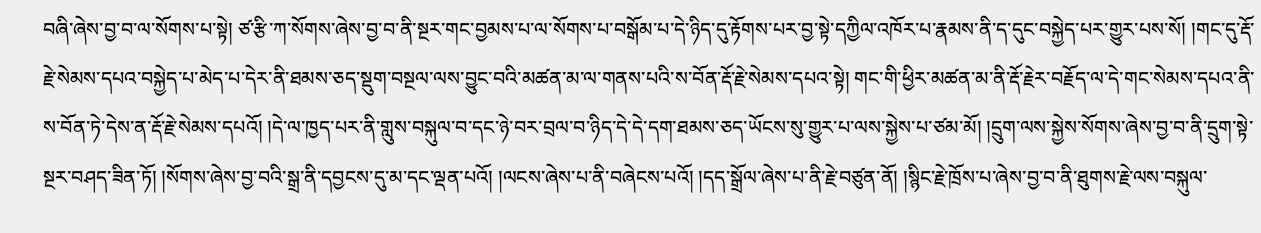བཞི་ཞེས་བྱ་བ་ལ་སོགས་པ་སྟེ། ཙ་རྩི་ཀ་སོགས་ཞེས་བྱ་བ་ནི་སྔར་གང་བྱམས་པ་ལ་སོགས་པ་བསྒོམ་པ་དེ་ཉིད་དུ་རྟོགས་པར་བྱ་སྟེ་དཀྱིལ་འཁོར་པ་རྣམས་ནི་ད་དུང་བསྐྱེད་པར་གྱུར་པས་སོ། །གང་དུ་རྡོ་རྗེ་སེམས་དཔའ་བསྐྱེད་པ་མེད་པ་དེར་ནི་ཐམས་ཅད་སྡུག་བསྔལ་ལས་བྱུང་བའི་མཚན་མ་ལ་གནས་པའི་ས་བོན་རྡོ་རྗེ་སེམས་དཔའ་སྟེ། གང་གི་ཕྱིར་མཚན་མ་ནི་རྡོ་རྗེར་བརྗོད་ལ་དེ་གང་སེམས་དཔའ་ནི་ས་བོན་ཏེ་དེས་ན་རྡོ་རྗེ་སེམས་དཔའོ། །དེ་ལ་ཁྱད་པར་ནི་གླུས་བསྐུལ་བ་དང་ཉེ་བར་བྲལ་བ་ཉིད་དེ་དེ་དག་ཐམས་ཅད་ཡོངས་སུ་གྱུར་པ་ལས་སྐྱེས་པ་ཙམ་མོ། །དྲུག་ལས་སྐྱེས་སོགས་ཞེས་བྱ་བ་ནི་དྲུག་སྟེ་སྔར་བཤད་ཟིན་ཏོ། །སོགས་ཞེས་བྱ་བའི་སྒྲ་ནི་དབྱངས་དུ་མ་དང་ལྡན་པའོ། །ལངས་ཞེས་པ་ནི་བཞེངས་པའོ། །དད་སྒྲོལ་ཞེས་པ་ནི་རྗེ་བཙུན་ནོ། །སྙིང་རྗེ་ཁྲོས་པ་ཞེས་བྱ་བ་ནི་ཐུགས་རྗེ་ལས་བསྐུལ་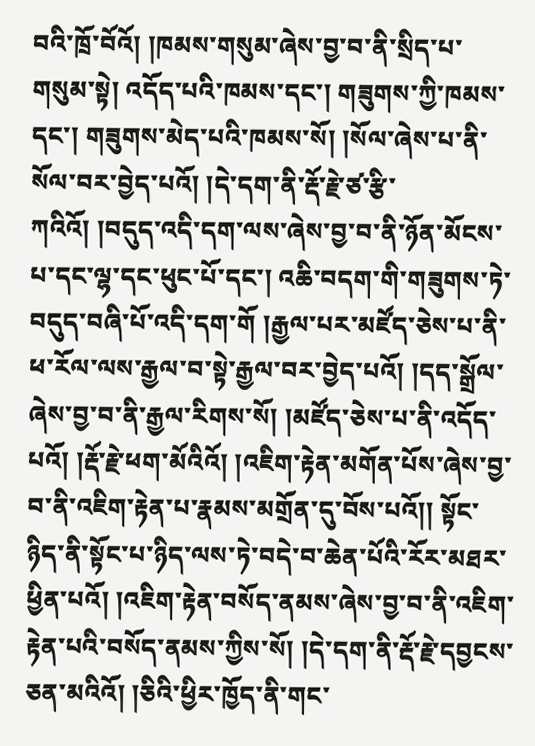བའི་ཁྲོ་བོའོ། །ཁམས་གསུམ་ཞེས་བྱ་བ་ནི་སྲིད་པ་གསུམ་སྟེ། འདོད་པའི་ཁམས་དང་། གཟུགས་ཀྱི་ཁམས་དང་། གཟུགས་མེད་པའི་ཁམས་སོ། །སོལ་ཞེས་པ་ནི་སོལ་བར་བྱེད་པའོ། །དེ་དག་ནི་རྡོ་རྗེ་ཙ་རྩི་ཀའིའོ། །བདུད་འདི་དག་ལས་ཞེས་བྱ་བ་ནི་ཉོན་མོངས་པ་དང་ལྷ་དང་ཕུང་པོ་དང་། འཆི་བདག་གི་གཟུགས་ཏེ་བདུད་བཞི་པོ་འདི་དག་གོ །རྒྱལ་པར་མཛོད་ཅེས་པ་ནི་ཕ་རོལ་ལས་རྒྱལ་བ་སྟེ་རྒྱལ་བར་བྱེད་པའོ། །དད་སྒྲོལ་ཞེས་བྱ་བ་ནི་རྒྱལ་རིགས་སོ། །མཛོད་ཅེས་པ་ནི་འདོད་པའོ། །རྡོ་རྗེ་ཕག་མོའིའོ། །འཇིག་རྟེན་མགོན་པོས་ཞེས་བྱ་བ་ནི་འཇིག་རྟེན་པ་རྣམས་མགྲོན་དུ་བོས་པའོ།། སྟོང་ཉིད་ནི་སྟོང་པ་ཉིད་ལས་ཏེ་བདེ་བ་ཆེན་པོའི་རོར་མཐར་ཕྱིན་པའོ། །འཇིག་རྟེན་བསོད་ནམས་ཞེས་བྱ་བ་ནི་འཇིག་རྟེན་པའི་བསོད་ནམས་ཀྱིས་སོ། །དེ་དག་ནི་རྡོ་རྗེ་དབྱངས་ཅན་མའིའོ། །ཅིའི་ཕྱིར་ཁྱོད་ནི་གང་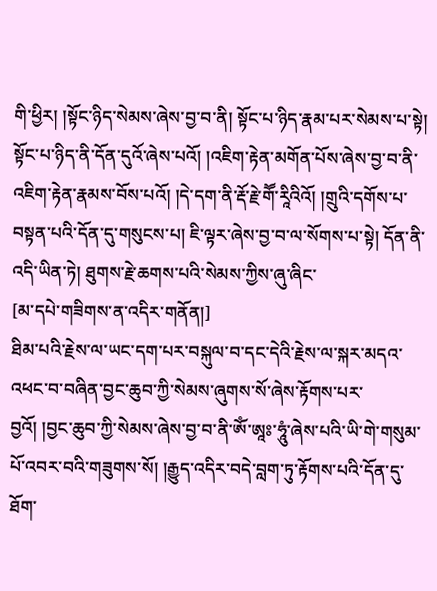གི་ཕྱིར། །སྟོང་ཉིད་སེམས་ཞེས་བྱ་བ་ནི། སྟོང་པ་ཉིད་རྣམ་པར་སེམས་པ་སྟེ། སྟོང་པ་ཉིད་ནི་དོན་དུའོ་ཞེས་པའོ། །འཇིག་རྟེན་མགོན་པོས་ཞེས་བྱ་བ་ནི་འཇིག་རྟེན་རྣམས་བོས་པའོ། །དེ་དག་ནི་རྡོ་རྗེ་གཽ་རཱིའིའོ། །གྲུའི་དགོས་པ་བསྟན་པའི་དོན་དུ་གསུངས་པ། ཇི་ལྟར་ཞེས་བྱ་བ་ལ་སོགས་པ་སྟེ། དོན་ནི་འདི་ཡིན་ཏེ། ཐུགས་རྗེ་ཆགས་པའི་སེམས་ཀྱིས་ཞུ་ཞིང་
[མ་དཔེ་གཟིགས་ན་འདིར་གནོན།]
ཐིམ་པའི་རྗེས་ལ་ཡང་དག་པར་བསྐུལ་བ་དང་དེའི་རྗེས་ལ་སྐར་མདའ་འཕང་བ་བཞིན་བྱང་ཆུབ་ཀྱི་སེམས་ཞུགས་སོ་ཞེས་རྟོགས་པར་བྱའོ། །བྱང་ཆུབ་ཀྱི་སེམས་ཞེས་བྱ་བ་ནི་ཨོཾ་ཨཱཿ་ཧཱུཾ་ཞེས་པའི་ཡི་གེ་གསུམ་པོ་འབར་བའི་གཟུགས་སོ། །རྒྱུད་འདིར་བདེ་བླག་ཏུ་རྟོགས་པའི་དོན་དུ་ཐོག་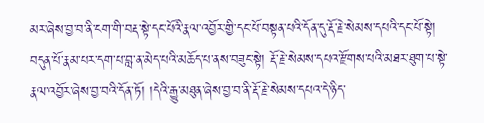མར་ཞེས་བྱ་བ་ནི་ངག་གི་བརྡ་སྟེ་དང་པོའི་རྣལ་འབྱོར་གྱི་དང་པོ་བསྟན་པའི་དོན་དུ་རྡོ་རྗེ་སེམས་དཔའི་དང་པོ་སྟེ། བདུན་པོ་རྣམ་པར་དག་པ་བླ་ན་མེད་པའི་མཆོད་པ་ནས་བཟུང་སྟེ། རྡོ་རྗེ་སེམས་དཔའ་རྫོགས་པའི་མཐར་ཐུག་པ་སྟེ་རྣལ་འབྱོར་ཞེས་བྱ་བའི་དོན་ཏོ། །དེའི་རྒྱུ་མཐུན་ཞེས་བྱ་བ་ནི་རྡོ་རྗེ་སེམས་དཔའ་དེ་ཉིད་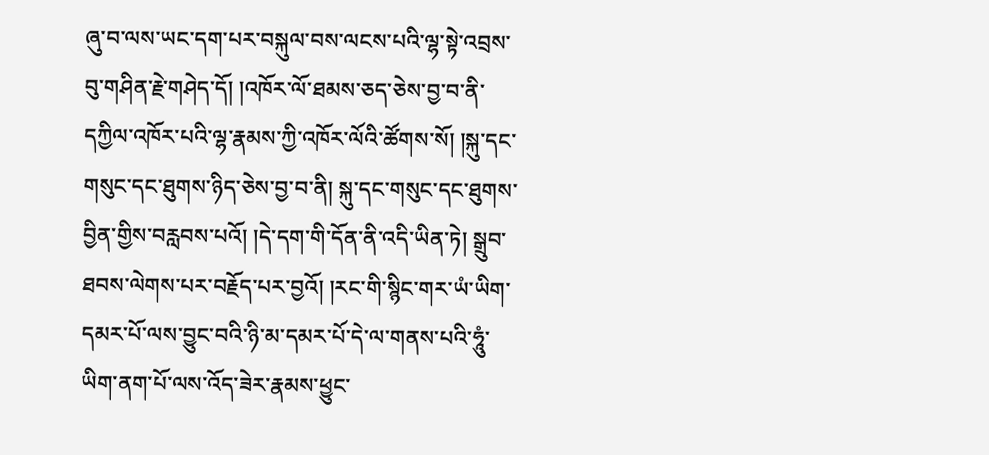ཞུ་བ་ལས་ཡང་དག་པར་བསྐུལ་བས་ལངས་པའི་ལྷ་སྟེ་འབྲས་བུ་གཤིན་རྗེ་གཤེད་དོ། །འཁོར་ལོ་ཐམས་ཅད་ཅེས་བྱ་བ་ནི་དཀྱིལ་འཁོར་པའི་ལྷ་རྣམས་ཀྱི་འཁོར་ལོའི་ཚོགས་སོ། །སྐུ་དང་གསུང་དང་ཐུགས་ཉིད་ཅེས་བྱ་བ་ནི། སྐུ་དང་གསུང་དང་ཐུགས་བྱིན་གྱིས་བརླབས་པའོ། །དེ་དག་གི་དོན་ནི་འདི་ཡིན་ཏེ། སྒྲུབ་ཐབས་ལེགས་པར་བརྗོད་པར་བྱའོ། །རང་གི་སྙིང་གར་ཡཾ་ཡིག་དམར་པོ་ལས་བྱུང་བའི་ཉི་མ་དམར་པོ་དེ་ལ་གནས་པའི་ཧཱུཾ་ཡིག་ནག་པོ་ལས་འོད་ཟེར་རྣམས་ཕྱུང་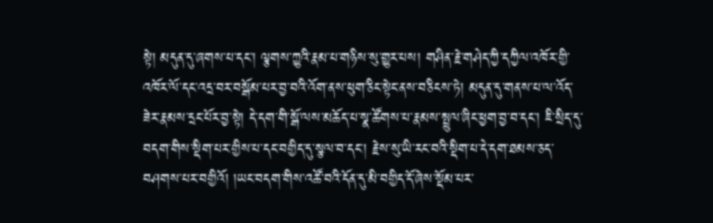སྟེ། མདུན་དུ་ཞགས་པ་དང་། ལྕགས་ཀྱུའི་རྣམ་པ་གཉིས་སུ་གྱུར་པས། གཤིན་རྗེ་གཤེད་ཀྱི་དཀྱིལ་འཁོར་གྱི་འཁོར་ལོ་དང་འདྲ་བར་བསྒོམ་པར་བྱ་བའི་འོག་ནས་ཕུག་ཅིང་སྟེང་ནས་བཅིངས་ཏེ། མདུན་དུ་གནས་པ་ལ་འོད་ཟེར་རྣམས་དྲང་པོར་བྱ་སྟེ། དེ་དག་གི་སྒོ་ལས་མཆོད་པ་སྣ་ཚོགས་པ་རྣམས་སྤྲུལ་ཞིང་ཕྱག་བྱ་བ་དང་། ཇི་སྲིད་དུ་བདག་གིས་སྡིག་པར་གྱིས་པ་དང་བགྱིད་དུ་སྩལ་བ་དང་། རྗེས་སུ་ཡི་རང་བའི་སྡིག་པ་དེ་དག་ཐམས་ཅད་བཤགས་པར་བགྱིའོ། །ཡང་བདག་གིས་འཚོ་བའི་དོན་དུ་མི་བགྱིད་དོ་ཞེས་སྡོམ་པར་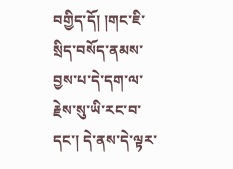བགྱིད་དོ། །གང་ཇི་སྲིད་བསོད་ནམས་བྱས་པ་དེ་དག་ལ་རྗེས་སུ་ཡི་རང་བ་དང་། དེ་ནས་དེ་ལྟར་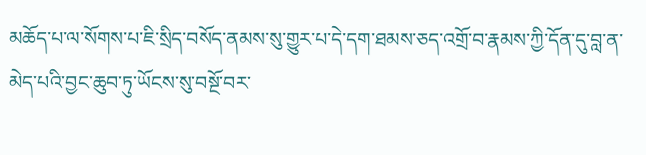མཆོད་པ་ལ་སོགས་པ་ཇི་སྲིད་བསོད་ནམས་སུ་གྱུར་པ་དེ་དག་ཐམས་ཅད་འགྲོ་བ་རྣམས་ཀྱི་དོན་དུ་བླ་ན་མེད་པའི་བྱང་ཆུབ་ཏུ་ཡོངས་སུ་བསྔོ་བར་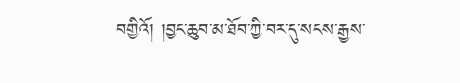བགྱིའོ། །བྱང་ཆུབ་མ་ཐོབ་ཀྱི་བར་དུ་སངས་རྒྱས་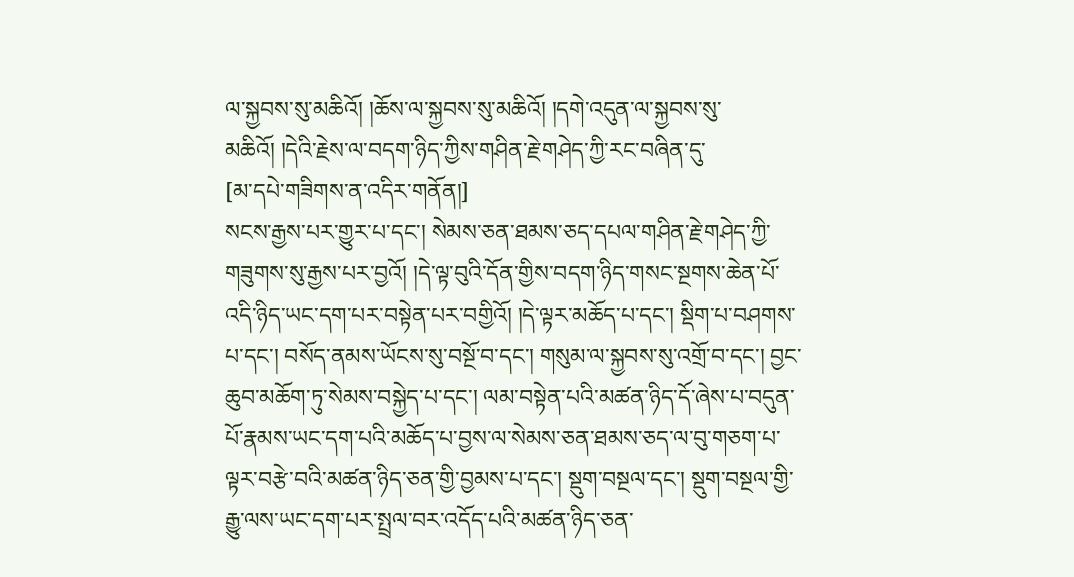ལ་སྐྱབས་སུ་མཆིའོ། །ཆོས་ལ་སྐྱབས་སུ་མཆིའོ། །དགེ་འདུན་ལ་སྐྱབས་སུ་མཆིའོ། །དེའི་རྗེས་ལ་བདག་ཉིད་ཀྱིས་གཤིན་རྗེ་གཤེད་ཀྱི་རང་བཞིན་དུ་
[མ་དཔེ་གཟིགས་ན་འདིར་གནོན།]
སངས་རྒྱས་པར་གྱུར་པ་དང་། སེམས་ཅན་ཐམས་ཅད་དཔལ་གཤིན་རྗེ་གཤེད་ཀྱི་གཟུགས་སུ་རྒྱས་པར་བྱའོ། །དེ་ལྟ་བུའི་དོན་གྱིས་བདག་ཉིད་གསང་སྔགས་ཆེན་པོ་འདི་ཉིད་ཡང་དག་པར་བསྟེན་པར་བགྱིའོ། །དེ་ལྟར་མཆོད་པ་དང་། སྡིག་པ་བཤགས་པ་དང་། བསོད་ནམས་ཡོངས་སུ་བསྔོ་བ་དང་། གསུམ་ལ་སྐྱབས་སུ་འགྲོ་བ་དང་། བྱང་ཆུབ་མཆོག་ཏུ་སེམས་བསྐྱེད་པ་དང་། ལམ་བསྟེན་པའི་མཚན་ཉིད་དོ་ཞེས་པ་བདུན་པོ་རྣམས་ཡང་དག་པའི་མཆོད་པ་བྱས་ལ་སེམས་ཅན་ཐམས་ཅད་ལ་བུ་གཅག་པ་ལྟར་བརྩེ་བའི་མཚན་ཉིད་ཅན་གྱི་བྱམས་པ་དང་། སྡུག་བསྔལ་དང་། སྡུག་བསྔལ་གྱི་རྒྱུ་ལས་ཡང་དག་པར་སྤྲལ་བར་འདོད་པའི་མཚན་ཉིད་ཅན་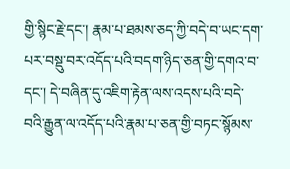གྱི་སྙིང་རྗེ་དང་། རྣམ་པ་ཐམས་ཅད་ཀྱི་བདེ་བ་ཡང་དག་པར་བསྡུ་བར་འདོད་པའི་བདག་ཉིད་ཅན་གྱི་དགའ་བ་དང་། དེ་བཞིན་དུ་འཇིག་རྟེན་ལས་འདས་པའི་བདེ་བའི་རྒྱུན་ལ་འདོད་པའི་རྣམ་པ་ཅན་གྱི་བཏང་སྙོམས་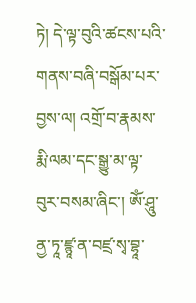ཏེ། དེ་ལྟ་བུའི་ཚངས་པའི་གནས་བཞི་བསྒོམ་པར་བྱས་ལ། འགྲོ་བ་རྣམས་རྨི་ལམ་དང་སྒྱུ་མ་ལྟ་བུར་བསམ་ཞིང་། ཨོཾ་ཤཱུ་ནྱ་ཏཱ་ཛྙཱ་ན་བཛྲ་སྭ་བྷཱ་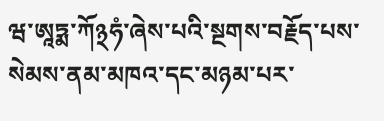ཝ་ཨཱཏྨ་ཀོ྅ཧཾ་ཞེས་པའི་སྔགས་བརྗོད་པས་སེམས་ནམ་མཁའ་དང་མཉམ་པར་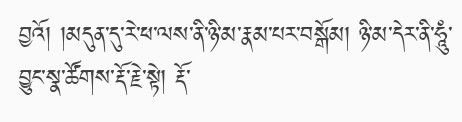བྱའོ། །མདུན་དུ་རེ་ཕ་ལས་ནི་ཉི་མ་རྣམ་པར་བསྒོམ། ཉི་མ་དེར་ནི་ཧཱུཾ་བྱུང་སྣ་ཚོགས་རྡོ་རྗེ་སྟེ། རྡོ་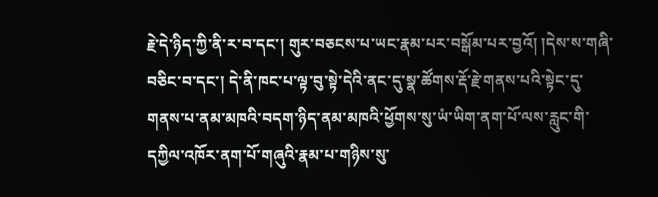རྗེ་དེ་ཉིད་ཀྱི་ནི་ར་བ་དང་། གུར་བཅངས་པ་ཡང་རྣམ་པར་བསྒོམ་པར་བྱའོ། །དེས་ས་གཞི་བཅིང་བ་དང་། དེ་ནི་ཁང་པ་ལྟ་བུ་སྟེ་དེའི་ནང་དུ་སྣ་ཚོགས་རྡོ་རྗེ་གནས་པའི་སྟེང་དུ་གནས་པ་ནམ་མཁའི་བདག་ཉིད་ནམ་མཁའི་ཕྱོགས་སུ་ཡཾ་ཡིག་ནག་པོ་ལས་རླུང་གི་དཀྱིལ་འཁོར་ནག་པོ་གཞུའི་རྣམ་པ་གཉིས་སུ་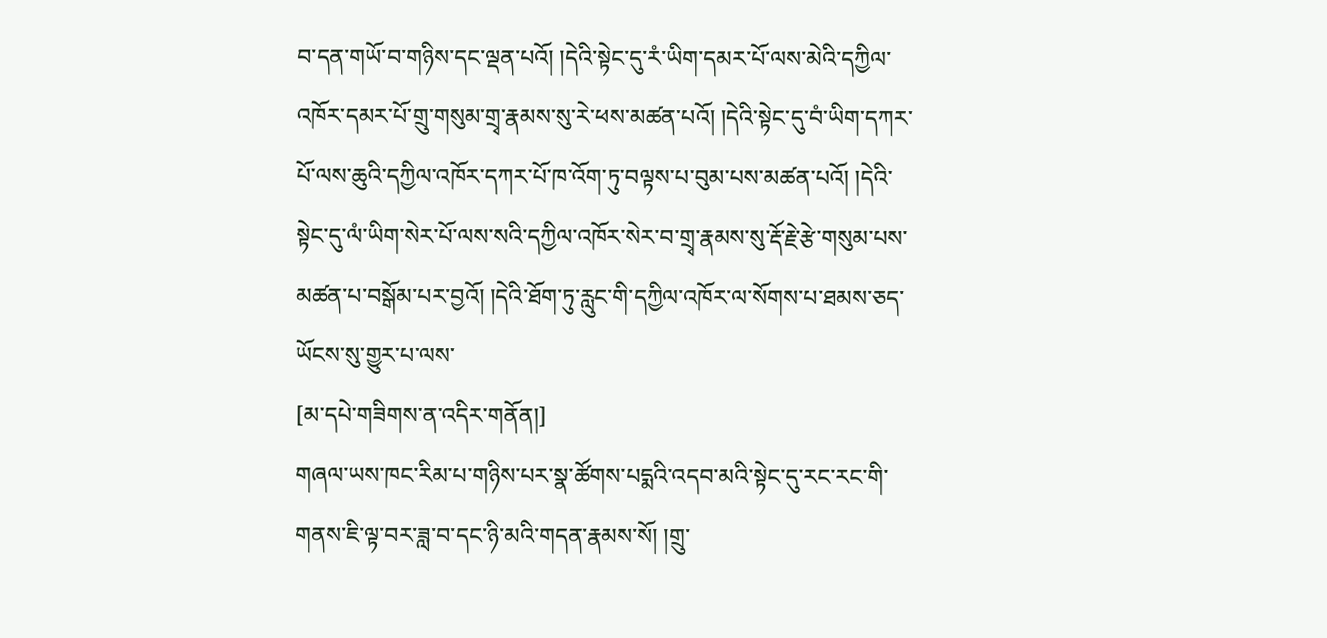བ་དན་གཡོ་བ་གཉིས་དང་ལྡན་པའོ། །དེའི་སྟེང་དུ་རཾ་ཡིག་དམར་པོ་ལས་མེའི་དཀྱིལ་འཁོར་དམར་པོ་གྲུ་གསུམ་གྲྭ་རྣམས་སུ་རེ་ཕས་མཚན་པའོ། །དེའི་སྟེང་དུ་བཾ་ཡིག་དཀར་པོ་ལས་ཆུའི་དཀྱིལ་འཁོར་དཀར་པོ་ཁ་འོག་ཏུ་བལྟས་པ་བུམ་པས་མཚན་པའོ། །དེའི་སྟེང་དུ་ལཾ་ཡིག་སེར་པོ་ལས་སའི་དཀྱིལ་འཁོར་སེར་བ་གྲྭ་རྣམས་སུ་རྡོ་རྗེ་རྩེ་གསུམ་པས་མཚན་པ་བསྒོམ་པར་བྱའོ། །དེའི་ཐོག་ཏུ་རླུང་གི་དཀྱིལ་འཁོར་ལ་སོགས་པ་ཐམས་ཅད་ཡོངས་སུ་གྱུར་པ་ལས་
[མ་དཔེ་གཟིགས་ན་འདིར་གནོན།]
གཞལ་ཡས་ཁང་རིམ་པ་གཉིས་པར་སྣ་ཚོགས་པདྨའི་འདབ་མའི་སྟེང་དུ་རང་རང་གི་གནས་ཇི་ལྟ་བར་ཟླ་བ་དང་ཉི་མའི་གདན་རྣམས་སོ། །གྲུ་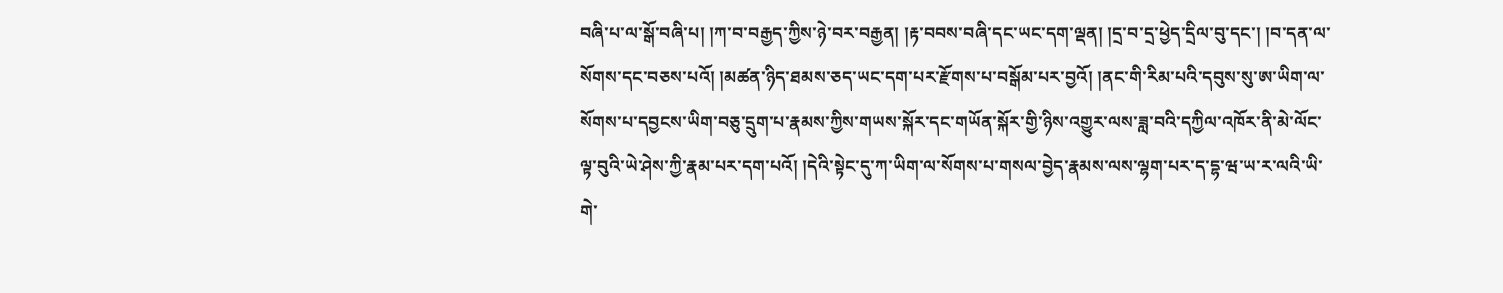བཞི་པ་ལ་སྒོ་བཞི་པ། །ཀ་བ་བརྒྱད་ཀྱིས་ཉེ་བར་བརྒྱན། །རྟ་བབས་བཞི་དང་ཡང་དག་ལྡན། །དྲ་བ་དྲ་ཕྱེད་དྲིལ་བུ་དང་། །བ་དན་ལ་སོགས་དང་བཅས་པའོ། །མཚན་ཉིད་ཐམས་ཅད་ཡང་དག་པར་རྫོགས་པ་བསྒོམ་པར་བྱའོ། །ནང་གི་རིམ་པའི་དབུས་སུ་ཨ་ཡིག་ལ་སོགས་པ་དབྱངས་ཡིག་བཅུ་དྲུག་པ་རྣམས་ཀྱིས་གཡས་སྐོར་དང་གཡོན་སྐོར་གྱི་ཉིས་འགྱུར་ལས་ཟླ་བའི་དཀྱིལ་འཁོར་ནི་མེ་ལོང་ལྟ་བུའི་ཡེ་ཤེས་ཀྱི་རྣམ་པར་དག་པའོ། །དེའི་སྟེང་དུ་ཀ་ཡིག་ལ་སོགས་པ་གསལ་བྱེད་རྣམས་ལས་ལྷག་པར་ད་དྷ་ཝ་ཡ་ར་ལའི་ཡི་གེ་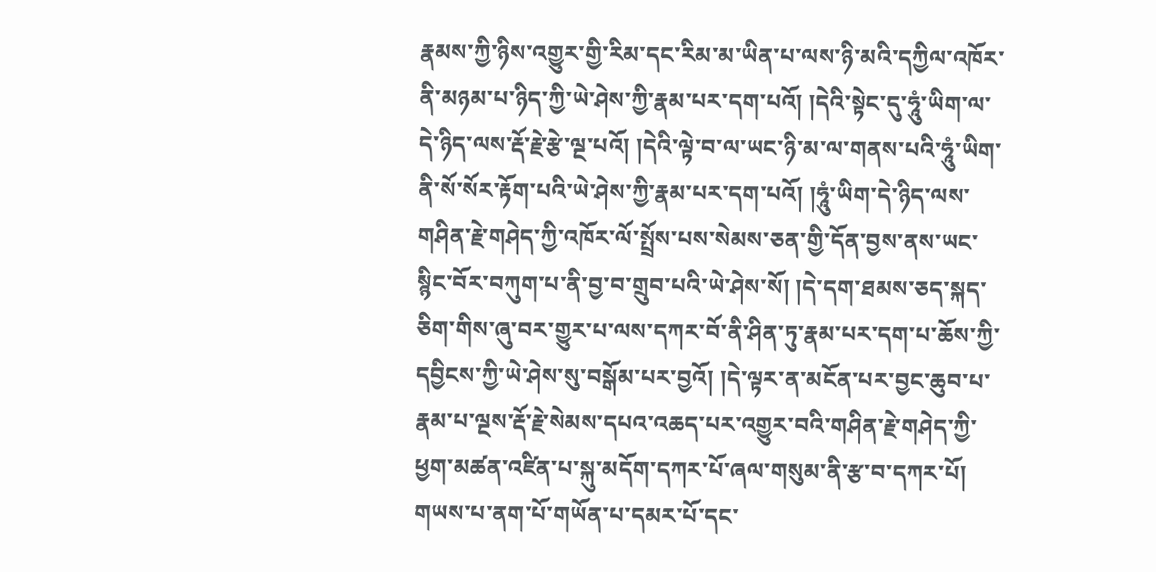རྣམས་ཀྱི་ཉིས་འགྱུར་གྱི་རིམ་དང་རིམ་མ་ཡིན་པ་ལས་ཉི་མའི་དཀྱིལ་འཁོར་ནི་མཉམ་པ་ཉིད་ཀྱི་ཡེ་ཤེས་ཀྱི་རྣམ་པར་དག་པའོ། །དེའི་སྟེང་དུ་ཧཱུཾ་ཡིག་ལ་དེ་ཉིད་ལས་རྡོ་རྗེ་རྩེ་ལྔ་པའོ། །དེའི་ལྟེ་བ་ལ་ཡང་ཉི་མ་ལ་གནས་པའི་ཧཱུཾ་ཡིག་ནི་སོ་སོར་རྟོག་པའི་ཡེ་ཤེས་ཀྱི་རྣམ་པར་དག་པའོ། །ཧཱུཾ་ཡིག་དེ་ཉིད་ལས་གཤིན་རྗེ་གཤེད་ཀྱི་འཁོར་ལོ་སྤྲོས་པས་སེམས་ཅན་གྱི་དོན་བྱས་ནས་ཡང་སྙིང་བོར་བཀུག་པ་ནི་བྱ་བ་གྲུབ་པའི་ཡེ་ཤེས་སོ། །དེ་དག་ཐམས་ཅད་སྐད་ཅིག་གིས་ཞུ་བར་གྱུར་པ་ལས་དཀར་བོ་ནི་ཤིན་ཏུ་རྣམ་པར་དག་པ་ཆོས་ཀྱི་དབྱིངས་ཀྱི་ཡེ་ཤེས་སུ་བསྒོམ་པར་བྱའོ། །དེ་ལྟར་ན་མངོན་པར་བྱང་ཆུབ་པ་རྣམ་པ་ལྔས་རྡོ་རྗེ་སེམས་དཔའ་འཆད་པར་འགྱུར་བའི་གཤིན་རྗེ་གཤེད་ཀྱི་ཕྱག་མཚན་འཛིན་པ་སྐུ་མདོག་དཀར་པོ་ཞལ་གསུམ་ནི་རྩ་བ་དཀར་པོ། གཡས་པ་ནག་པོ་གཡོན་པ་དམར་པོ་དང་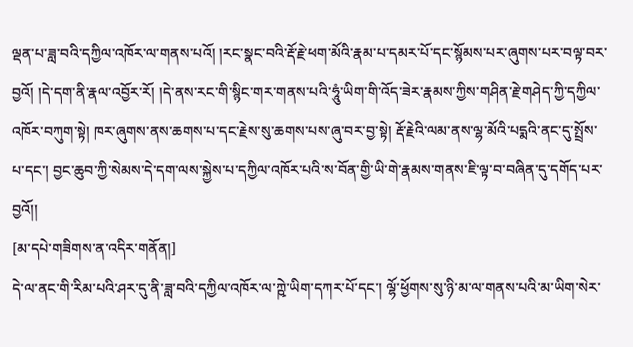ལྡན་པ་ཟླ་བའི་དཀྱིལ་འཁོར་ལ་གནས་པའོ། །རང་སྣང་བའི་རྡོ་རྗེ་ཕག་མོའི་རྣམ་པ་དམར་པོ་དང་སྙོམས་པར་ཞུགས་པར་བལྟ་བར་བྱའོ། །དེ་དག་ནི་རྣལ་འབྱོར་རོ། །དེ་ནས་རང་གི་སྙིང་གར་གནས་པའི་ཧཱུཾ་ཡིག་གི་འོད་ཟེར་རྣམས་ཀྱིས་གཤིན་རྗེ་གཤེད་ཀྱི་དཀྱིལ་འཁོར་བཀུག་སྟེ། ཁར་ཞུགས་ནས་ཆགས་པ་དང་རྗེས་སུ་ཆགས་པས་ཞུ་བར་བྱ་སྟེ། རྡོ་རྗེའི་ལམ་ནས་ལྷ་མོའི་པདྨའི་ནང་དུ་སྤྲོས་པ་དང་། བྱང་ཆུབ་ཀྱི་སེམས་དེ་དག་ལས་སྐྱེས་པ་དཀྱིལ་འཁོར་པའི་ས་བོན་གྱི་ཡི་གེ་རྣམས་གནས་ཇི་ལྟ་བ་བཞིན་དུ་དགོད་པར་བྱའོ།།
[མ་དཔེ་གཟིགས་ན་འདིར་གནོན།]
དེ་ལ་ནང་གི་རིམ་པའི་ཤར་དུ་ནི་ཟླ་བའི་དཀྱིལ་འཁོར་ལ་ཀྵེ་ཡིག་དཀར་པོ་དང་། ལྷོ་ཕྱོགས་སུ་ཉི་མ་ལ་གནས་པའི་མ་ཡིག་སེར་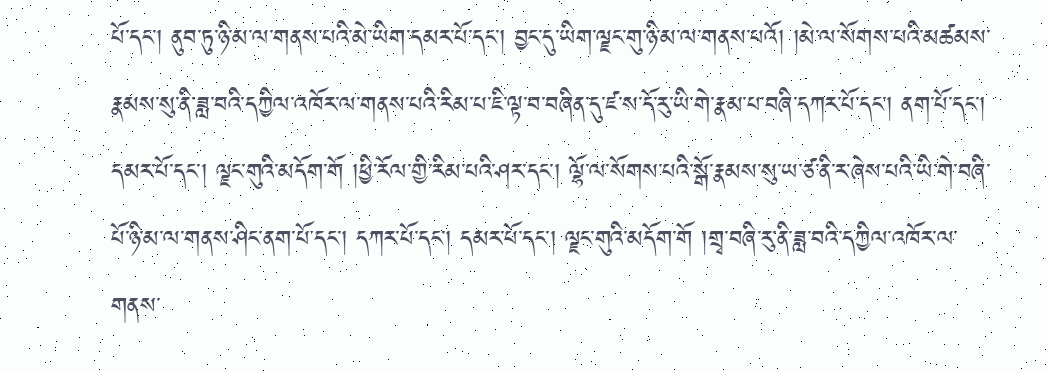པོ་དང་། ནུབ་ཏུ་ཉི་མ་ལ་གནས་པའི་མེ་ཡིག་དམར་པོ་དང་། བྱང་དུ་ཡིག་ལྗང་གུ་ཉི་མ་ལ་གནས་པའོ། །མེ་ལ་སོགས་པའི་མཚམས་རྣམས་སུ་ནི་ཟླ་བའི་དཀྱིལ་འཁོར་ལ་གནས་པའི་རིམ་པ་ཇི་ལྟ་བ་བཞིན་དུ་ཛ་ས་དོ་རུ་ཡི་གེ་རྣམ་པ་བཞི་དཀར་པོ་དང་། ནག་པོ་དང་། དམར་པོ་དང་། ལྗང་གུའི་མདོག་གོ །ཕྱི་རོལ་གྱི་རིམ་པའི་ཤར་དང་། ལྷོ་ལ་སོགས་པའི་སྒོ་རྣམས་སུ་ཡ་ཙ་ནི་ར་ཞེས་པའི་ཡི་གེ་བཞི་པོ་ཉི་མ་ལ་གནས་ཤིང་ནག་པོ་དང་། དཀར་པོ་དང་། དམར་པོ་དང་། ལྗང་གུའི་མདོག་གོ །གྲྭ་བཞི་རུ་ནི་ཟླ་བའི་དཀྱིལ་འཁོར་ལ་གནས་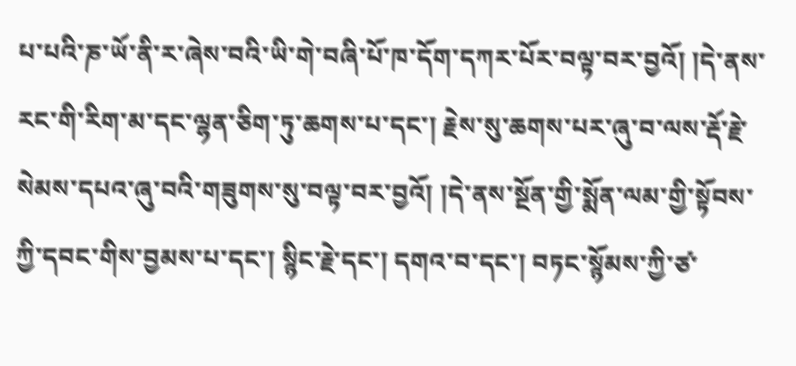པ་པའི་ཎ་ཡོ་ནི་ར་ཞེས་བའི་ཡི་གེ་བཞི་པོ་ཁ་དོག་དཀར་པོར་བལྟ་བར་བྱའོ། །དེ་ནས་རང་གི་རིག་མ་དང་ལྷན་ཅིག་ཏུ་ཆགས་པ་དང་། རྗེས་སུ་ཆགས་པར་ཞུ་བ་ལས་རྡོ་རྗེ་སེམས་དཔའ་ཞུ་བའི་གཟུགས་སུ་བལྟ་བར་བྱའོ། །དེ་ནས་སྔོན་གྱི་སྨོན་ལམ་གྱི་སྟོབས་ཀྱི་དབང་གིས་བྱམས་པ་དང་། སྙིང་རྗེ་དང་། དགའ་བ་དང་། བཏང་སྙོམས་ཀྱི་ཙ་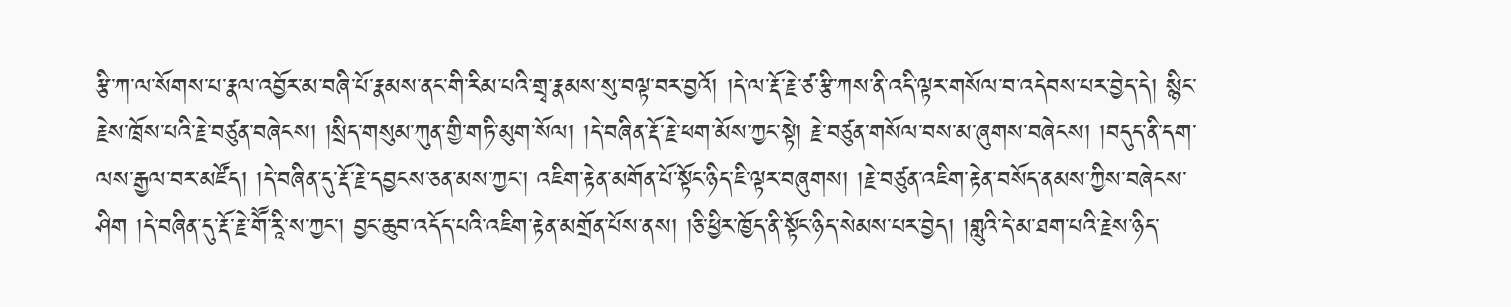རྩི་ཀ་ལ་སོགས་པ་རྣལ་འབྱོར་མ་བཞི་པོ་རྣམས་ནང་གི་རིམ་པའི་གྲྭ་རྣམས་སུ་བལྟ་བར་བྱའོ། །དེ་ལ་རྡོ་རྗེ་ཙ་རྩི་ཀས་ནི་འདི་ལྟར་གསོལ་བ་འདེབས་པར་བྱེད་དེ། སྙིང་རྗེས་ཁྲོས་པའི་རྗེ་བཙུན་བཞེངས། །སྲིད་གསུམ་ཀུན་གྱི་གཏི་མུག་སོལ། །དེ་བཞིན་རྡོ་རྗེ་ཕག་མོས་ཀྱང་སྟེ། རྗེ་བཙུན་གསོལ་བས་མ་ཞུགས་བཞེངས། །བདུད་ནི་དག་ལས་རྒྱལ་བར་མཛོད། །དེ་བཞིན་དུ་རྡོ་རྗེ་དབྱངས་ཅན་མས་ཀྱང་། འཇིག་རྟེན་མགོན་པོ་སྟོང་ཉིད་ཇི་ལྟར་བཞུགས། །རྗེ་བཙུན་འཇིག་རྟེན་བསོད་ནམས་ཀྱིས་བཞེངས་ཤིག །དེ་བཞིན་དུ་རྡོ་རྗེ་གཽ་རཱི་ས་ཀྱང་། བྱང་ཆུབ་འདོད་པའི་འཇིག་རྟེན་མགྲོན་པོས་ནས། །ཅི་ཕྱིར་ཁྱོད་ནི་སྟོང་ཉིད་སེམས་པར་བྱེད། །གླུའི་དེ་མ་ཐག་པའི་རྗེས་ཉིད་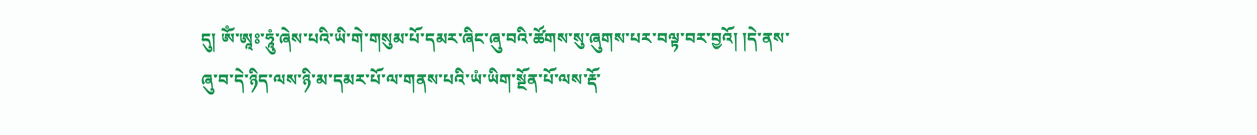དུ། ཨོཾ་ཨཱཿ་ཧཱུཾ་ཞེས་པའི་ཡི་གེ་གསུམ་པོ་དམར་ཞིང་ཞུ་བའི་ཚོགས་སུ་ཞུགས་པར་བལྟ་བར་བྱའོ། །དེ་ནས་ཞུ་བ་དེ་ཉིད་ལས་ཉི་མ་དམར་པོ་ལ་གནས་པའི་ཡཾ་ཡིག་སྔོན་པོ་ལས་རྡོ་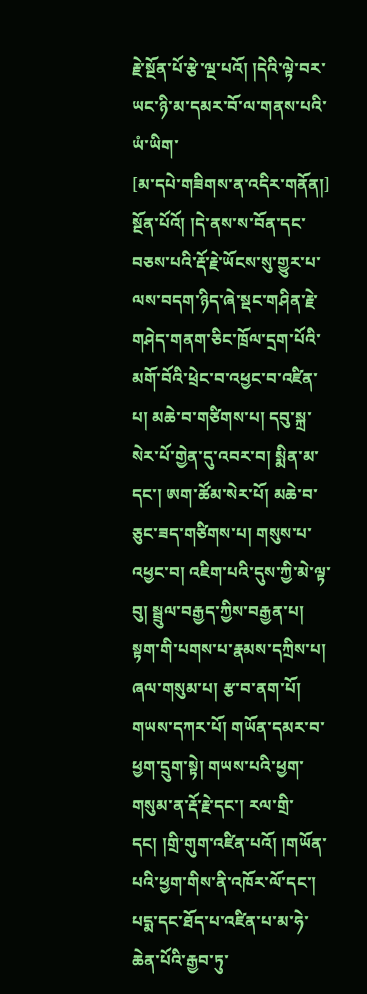རྗེ་སྔོན་པོ་རྩེ་ལྔ་པའོ། །དེའི་ལྟེ་བར་ཡང་ཉི་མ་དམར་བོ་ལ་གནས་པའི་ཡཾ་ཡིག་
[མ་དཔེ་གཟིགས་ན་འདིར་གནོན།]
སྔོན་པོའོ། །དེ་ནས་ས་བོན་དང་བཅས་པའི་རྡོ་རྗེ་ཡོངས་སུ་གྱུར་པ་ལས་བདག་ཉིད་ཞེ་སྡང་གཤིན་རྗེ་གཤེད་གནག་ཅིང་ཁྲོལ་དྲག་པོའི་མགོ་བོའི་ཕྲེང་བ་འཕྱང་བ་འཛིན་པ། མཆེ་བ་གཙིགས་པ། དབུ་སྐྲ་སེར་པོ་གྱེན་དུ་འབར་བ། སྨིན་མ་དང་། ཨག་ཚོམ་སེར་པོ། མཆེ་བ་ཅུང་ཟད་གཙིགས་པ། གསུས་པ་འཕྱང་བ། འཇིག་པའི་དུས་ཀྱི་མེ་ལྟ་བུ། སྦྲུལ་བརྒྱད་ཀྱིས་བརྒྱན་པ། སྟག་གི་པགས་པ་རྣམས་དཀྲིས་པ། ཞལ་གསུམ་པ། རྩ་བ་ནག་པོ། གཡས་དཀར་པོ། གཡོན་དམར་བ་ཕྱག་དྲུག་སྟེ། གཡས་པའི་ཕྱག་གསུམ་ན་རྡོ་རྗེ་དང་། རལ་གྲི་དང། །གྲི་གུག་འཛིན་པའོ། །གཡོན་པའི་ཕྱག་གིས་ནི་འཁོར་ལོ་དང་། པདྨ་དང་ཐོད་པ་འཛིན་པ་མ་ཧེ་ཆེན་པོའི་རྒྱབ་ཏུ་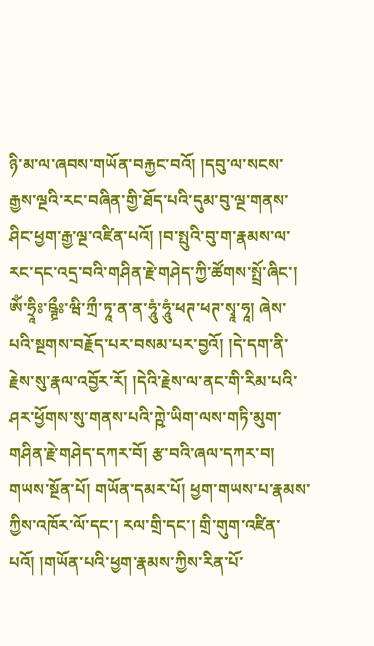ཉི་མ་ལ་ཞབས་གཡོན་བརྐྱང་བའོ། །དབུ་ལ་སངས་རྒྱས་ལྔའི་རང་བཞིན་གྱི་ཐོད་པའི་དུམ་བུ་ལྔ་གནས་ཤིང་ཕྱག་རྒྱ་ལྔ་འཛིན་པའོ། །བ་སྤུའི་བུ་ག་རྣམས་ལ་རང་དང་འདྲ་བའི་གཤིན་རྗེ་གཤེད་ཀྱི་ཚོགས་སྤྲོ་ཞིང་། ཨོཾ་ཧྲཱིཿ་ཥྚྲྀཿ་ཝི་ཀྲྀ་ཏཱ་ན་ན་ཧཱུཾ་ཧཱུཾ་ཕཊ་ཕཊ་སྭཱ་ཧཱ། ཞེས་པའི་སྔགས་བརྗོད་པར་བསམ་པར་བྱའོ། །དེ་དག་ནི་རྗེས་སུ་རྣལ་འབྱོར་རོ། །དེའི་རྗེས་ལ་ནང་གི་རིམ་པའི་ཤར་ཕྱོགས་སུ་གནས་པའི་ཀྵེ་ཡིག་ལས་གཏི་མུག་གཤིན་རྗེ་གཤེད་དཀར་བོ། རྩ་བའི་ཞལ་དཀར་བ། གཡས་སྔོན་པོ། གཡོན་དམར་པོ། ཕྱག་གཡས་པ་རྣམས་ཀྱིས་འཁོར་ལོ་དང་། རལ་གྲི་དང་། གྲི་གུག་འཛིན་པའོ། །གཡོན་པའི་ཕྱག་རྣམས་ཀྱིས་རིན་པོ་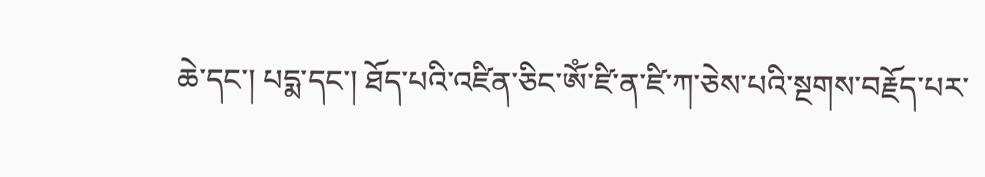ཆེ་དང་། པདྨ་དང་། ཐོད་པའི་འཛིན་ཅིང་ཨོཾ་ཛི་ན་ཛི་ཀ་ཅེས་པའི་སྔགས་བརྗོད་པར་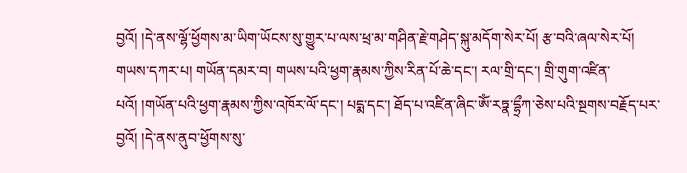བྱའོ། །དེ་ནས་ལྷོ་ཕྱོགས་མ་ཡིག་ཡོངས་སུ་གྱུར་པ་ལས་ཕྲ་མ་གཤིན་རྗེ་གཤེད་སྐུ་མདོག་སེར་པོ། རྩ་བའི་ཞལ་སེར་པོ། གཡས་དཀར་པ། གཡོན་དམར་བ། གཡས་པའི་ཕྱག་རྣམས་ཀྱིས་རིན་པོ་ཆེ་དང་། རལ་གྲི་དང་། གྲི་གུག་འཛིན་པའོ། །གཡོན་པའི་ཕྱག་རྣམས་ཀྱིས་འཁོར་ལོ་དང་། པདྨ་དང་། ཐོད་པ་འཛིན་ཞིང་ཨོཾ་རཏྣ་དྷྲྀཀ་ཅེས་པའི་སྔགས་བརྗོད་པར་བྱའོ། །དེ་ནས་ནུབ་ཕྱོགས་སུ་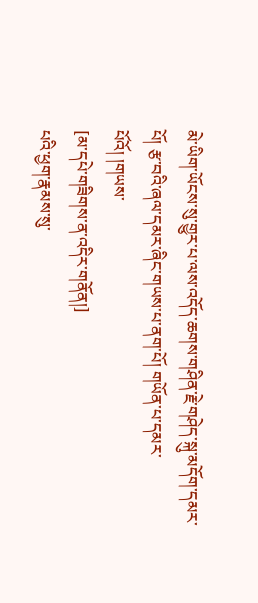མེ་ཡིག་ཡོངས་སུ་གྱུར་པ་ལས་འདོད་ཆགས་གཤིན་རྗེ་གཤེད་སྐུ་མདོག་དམར་པོ། རྩ་བའི་ཞལ་དམར་ཞིང་གཡས་པ་ནག་པོ། གཡོན་པ་དམར་པོའོ། །གཡས་
[མ་དཔེ་གཟིགས་ན་འདིར་གནོན།]
པའི་ཕྱག་རྣམས་སུ་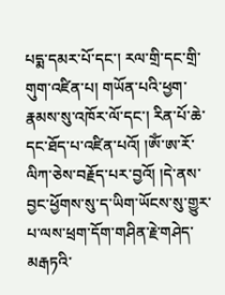པདྨ་དམར་པོ་དང་། རལ་གྲི་དང་གྲི་གུག་འཛིན་པ། གཡོན་པའི་ཕྱག་རྣམས་སུ་འཁོར་ལོ་དང་། རིན་པོ་ཆེ་དང་ཐོད་པ་འཛིན་པའོ། །ཨོཾ་ཨ་རོ་ལིཀ་ཅེས་བརྗོད་པར་བྱའོ། །དེ་ནས་བྱང་ཕྱོགས་སུ་ད་ཡིག་ཡོངས་སུ་གྱུར་པ་ལས་ཕྲག་དོག་གཤིན་རྗེ་གཤེད་མརྒཏའི་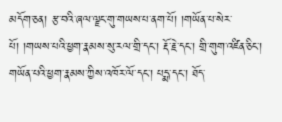མདོག་ཅན། རྩ་བའི་ཞལ་ལྗང་གུ་གཡས་པ་ནག་པོ། །གཡོན་པ་སེར་པོ། །གཡས་པའི་ཕྱག་རྣམས་སུ་རལ་གྲི་དང་། རྡོ་རྗེ་དང་། གྲི་གུག་འཛིན་ཅིང་། གཡོན་པའི་ཕྱག་རྣམས་ཀྱིས་འཁོར་ལོ་དང་། པདྨ་དང་། ཐོད་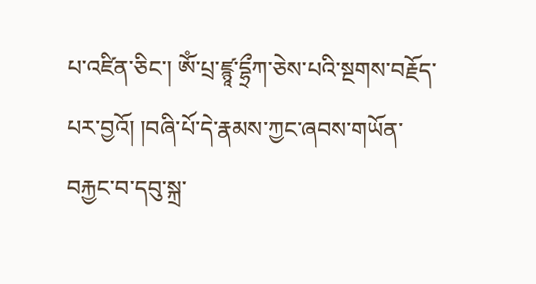པ་འཛིན་ཅིང་། ཨོཾ་པྲ་ཛྙཱ་དྷྲྀཀ་ཅེས་པའི་སྔགས་བརྗོད་པར་བྱའོ། །བཞི་པོ་དེ་རྣམས་ཀྱང་ཞབས་གཡོན་བརྐྱང་བ་དབུ་སྐྲ་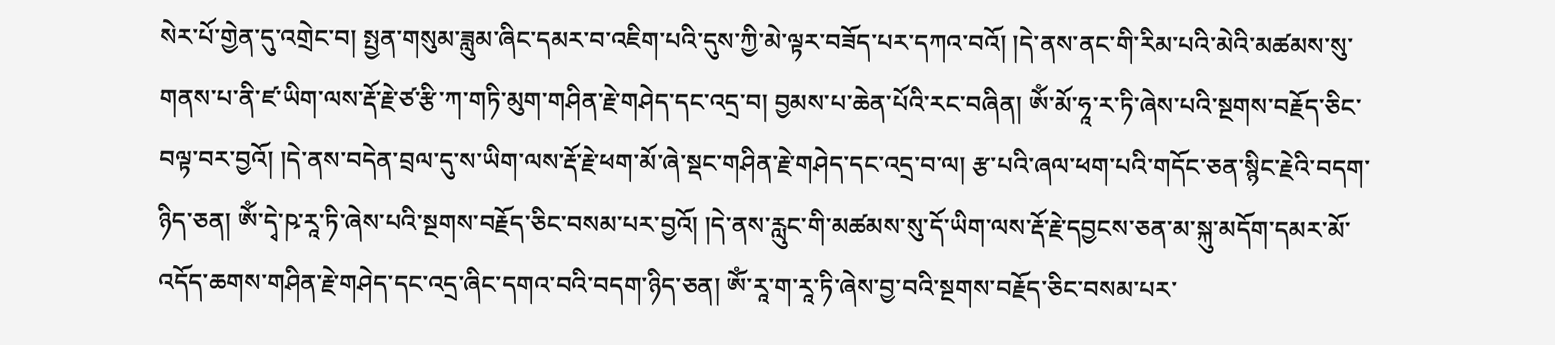སེར་པོ་གྱེན་དུ་འགྲེང་བ། སྤྱན་གསུམ་ཟླུམ་ཞིང་དམར་བ་འཇིག་པའི་དུས་ཀྱི་མེ་ལྟར་བཟོད་པར་དཀའ་བའོ། །དེ་ནས་ནང་གི་རིམ་པའི་མེའི་མཚམས་སུ་གནས་པ་ནི་ཛ་ཡིག་ལས་རྡོ་རྗེ་ཙ་རྩི་ཀ་གཏི་མུག་གཤིན་རྗེ་གཤེད་དང་འདྲ་བ། བྱམས་པ་ཆེན་པོའི་རང་བཞིན། ཨོཾ་མོ་ཧཱ་ར་ཏི་ཞེས་པའི་སྔགས་བརྗོད་ཅིང་བལྟ་བར་བྱའོ། །དེ་ནས་བདེན་བྲལ་དུ་ས་ཡིག་ལས་རྡོ་རྗེ་ཕག་མོ་ཞེ་སྡང་གཤིན་རྗེ་གཤེད་དང་འདྲ་བ་ལ། རྩ་པའི་ཞལ་ཕག་པའི་གདོང་ཅན་སྙིང་རྗེའི་བདག་ཉིད་ཅན། ཨོཾ་དྭེ་ཥ་རཱ་ཏི་ཞེས་པའི་སྔགས་བརྗོད་ཅིང་བསམ་པར་བྱའོ། །དེ་ནས་རླུང་གི་མཚམས་སུ་དོ་ཡིག་ལས་རྡོ་རྗེ་དབྱངས་ཅན་མ་སྐུ་མདོག་དམར་མོ་འདོད་ཆགས་གཤིན་རྗེ་གཤེད་དང་འདྲ་ཞིང་དགའ་བའི་བདག་ཉིད་ཅན། ཨོཾ་རཱ་ག་རཱ་ཏི་ཞེས་བྱ་བའི་སྔགས་བརྗོད་ཅིང་བསམ་པར་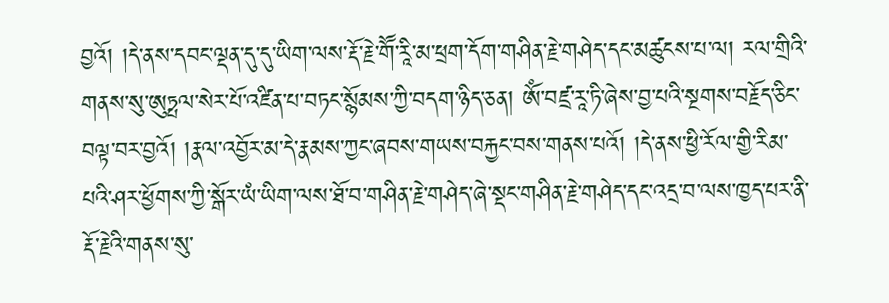བྱའོ། །དེ་ནས་དབང་ལྡན་དུ་དུ་ཡིག་ལས་རྡོ་རྗེ་གཽ་རཱི་མ་ཕྲག་དོག་གཤིན་རྗེ་གཤེད་དང་མཚུངས་པ་ལ། རལ་གྲིའི་གནས་སུ་ཨུཏྤལ་སེར་པོ་འཛིན་པ་བཏང་སྙོམས་ཀྱི་བདག་ཉིད་ཅན། ཨོཾ་བཛྲ་རཱ་ཏི་ཞེས་བྱ་པའི་སྔགས་བརྗོད་ཅིང་བལྟ་བར་བྱའོ། །རྣལ་འབྱོར་མ་དེ་རྣམས་ཀྱང་ཞབས་གཡས་བརྐྱང་བས་གནས་པའོ། །དེ་ནས་ཕྱི་རོལ་གྱི་རིམ་པའི་ཤར་ཕྱོགས་ཀྱི་སྒོར་ཡཾ་ཡིག་ལས་ཐོ་བ་གཤིན་རྗེ་གཤེད་ཞེ་སྡང་གཤིན་རྗེ་གཤེད་དང་འདྲ་བ་ལས་ཁྱད་པར་ནི་རྡོ་རྗེའི་གནས་སུ་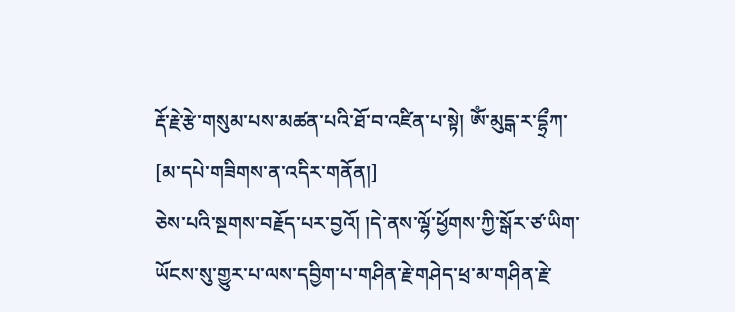རྡོ་རྗེ་རྩེ་གསུམ་པས་མཚན་པའི་ཐོ་བ་འཛིན་པ་སྟེ། ཨོཾ་མུདྒ་ར་དྷྲྀཀ་
[མ་དཔེ་གཟིགས་ན་འདིར་གནོན།]
ཅེས་པའི་སྔགས་བརྗོད་པར་བྱའོ། །དེ་ནས་ལྷོ་ཕྱོགས་ཀྱི་སྒོར་ཙ་ཡིག་ཡོངས་སུ་གྱུར་པ་ལས་དབྱིག་པ་གཤིན་རྗེ་གཤེད་ཕྲ་མ་གཤིན་རྗེ་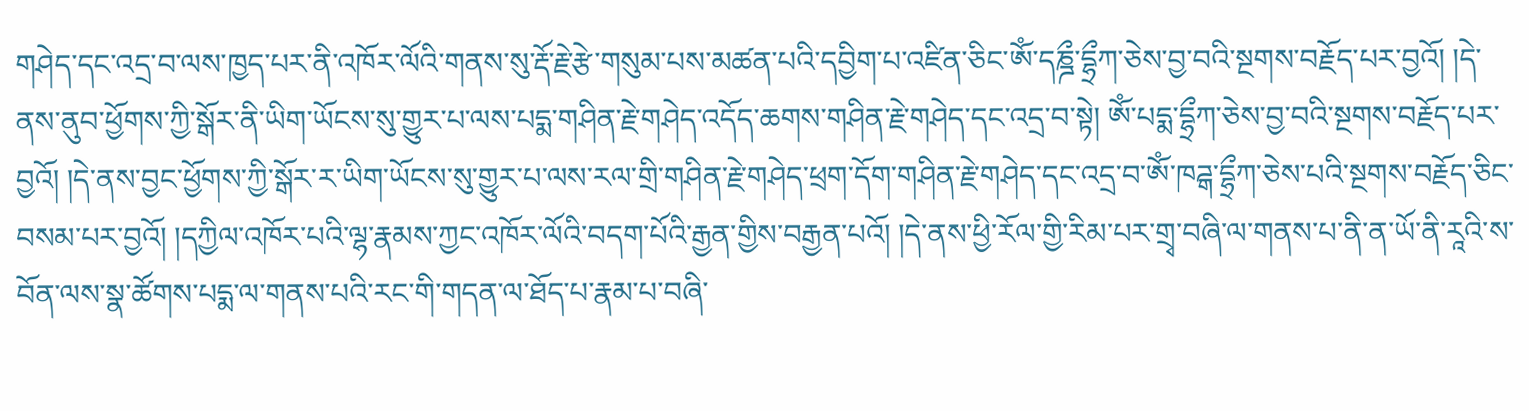གཤེད་དང་འདྲ་བ་ལས་ཁྱད་པར་ནི་འཁོར་ལོའི་གནས་སུ་རྡོ་རྗེ་རྩེ་གསུམ་པས་མཚན་པའི་དབྱིག་པ་འཛིན་ཅིང་ཨོཾ་དཎྜྀ་དྷྲྀཀ་ཅེས་བྱ་བའི་སྔགས་བརྗོད་པར་བྱའོ། །དེ་ནས་ནུབ་ཕྱོགས་ཀྱི་སྒོར་ནི་ཡིག་ཡོངས་སུ་གྱུར་པ་ལས་པདྨ་གཤིན་རྗེ་གཤེད་འདོད་ཆགས་གཤིན་རྗེ་གཤེད་དང་འདྲ་བ་སྟེ། ཨོཾ་པདྨ་དྷྲྀཀ་ཅེས་བྱ་བའི་སྔགས་བརྗོད་པར་བྱའོ། །དེ་ནས་བྱང་ཕྱོགས་ཀྱི་སྒོར་ར་ཡིག་ཡོངས་སུ་གྱུར་པ་ལས་རལ་གྲི་གཤིན་རྗེ་གཤེད་ཕྲག་དོག་གཤིན་རྗེ་གཤེད་དང་འདྲ་བ་ཨོཾ་ཁཌྒ་དྷྲྀཀ་ཅེས་པའི་སྔགས་བརྗོད་ཅིང་བསམ་པར་བྱའོ། །དཀྱིལ་འཁོར་པའི་ལྷ་རྣམས་ཀྱང་འཁོར་ལོའི་བདག་པོའི་རྒྱན་གྱིས་བརྒྱན་པའོ། །དེ་ནས་ཕྱི་རོལ་གྱི་རིམ་པར་གྲྭ་བཞི་ལ་གནས་པ་ནི་ན་ཡོ་ནི་རཱའི་ས་བོན་ལས་སྣ་ཚོགས་པདྨ་ལ་གནས་པའི་རང་གི་གདན་ལ་ཐོད་པ་རྣམ་པ་བཞི་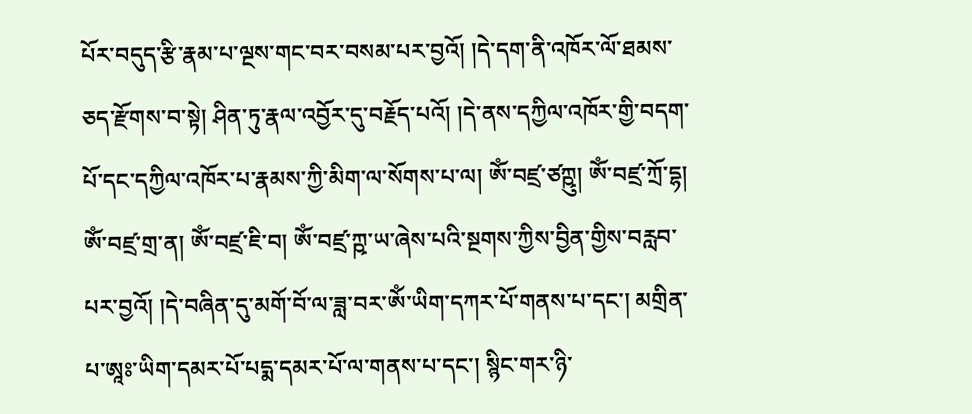པོར་བདུད་རྩི་རྣམ་པ་ལྔས་གང་བར་བསམ་པར་བྱའོ། །དེ་དག་ནི་འཁོར་ལོ་ཐམས་ཅད་རྫོགས་བ་སྟེ། ཤིན་ཏུ་རྣལ་འབྱོར་དུ་བརྗོད་པའོ། །དེ་ནས་དཀྱིལ་འཁོར་གྱི་བདག་པོ་དང་དཀྱིལ་འཁོར་པ་རྣམས་ཀྱི་མིག་ལ་སོགས་པ་ལ། ཨོཾ་བཛྲ་ཙཀྵུ། ཨོཾ་བཛྲ་ཀྲོ་དྷ། ཨོཾ་བཛྲ་གྲ་ན། ཨོཾ་བཛྲ་ཇི་བ། ཨོཾ་བཛྲ་ཀྵ་ཡ་ཞེས་པའི་སྔགས་ཀྱིས་བྱིན་གྱིས་བརླབ་པར་བྱའོ། །དེ་བཞིན་དུ་མགོ་བོ་ལ་ཟླ་བར་ཨོཾ་ཡིག་དཀར་པོ་གནས་པ་དང་། མགྲིན་པ་ཨཱཿ་ཡིག་དམར་པོ་པདྨ་དམར་པོ་ལ་གནས་པ་དང་། སྙིང་གར་ཉི་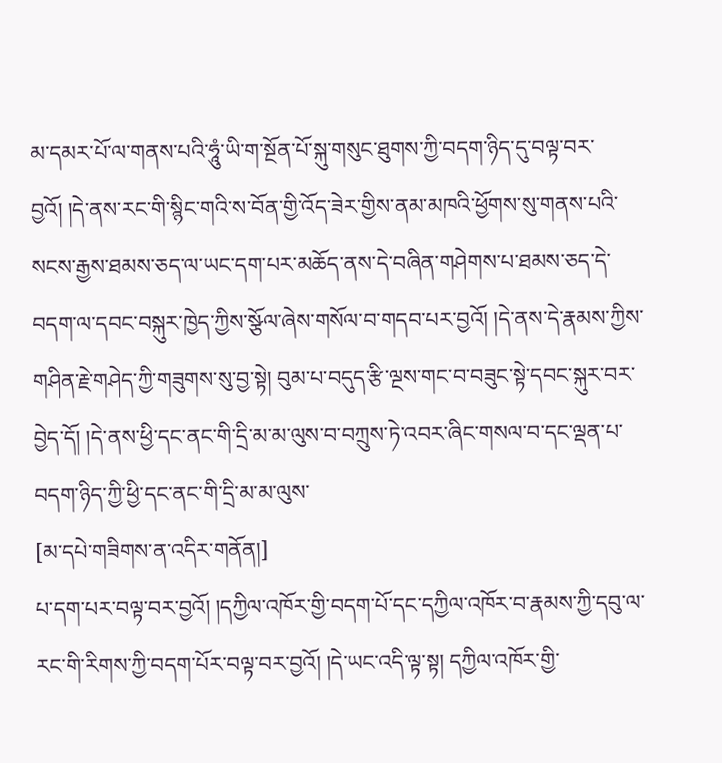མ་དམར་པོ་ལ་གནས་པའི་ཧཱུཾ་ཡི་ག་སྔོན་པོ་སྐུ་གསུང་ཐུགས་ཀྱི་བདག་ཉིད་དུ་བལྟ་བར་བྱའོ། །དེ་ནས་རང་གི་སྙིང་གའི་ས་བོན་གྱི་འོད་ཟེར་གྱིས་ནམ་མཁའི་ཕྱོགས་སུ་གནས་པའི་སངས་རྒྱས་ཐམས་ཅད་ལ་ཡང་དག་པར་མཆོད་ནས་དེ་བཞིན་གཤེགས་པ་ཐམས་ཅད་དེ་བདག་ལ་དབང་བསྐུར་ཁྱེད་ཀྱིས་སྩོལ་ཞེས་གསོལ་བ་གདབ་པར་བྱའོ། །དེ་ནས་དེ་རྣམས་ཀྱིས་གཤིན་རྗེ་གཤེད་ཀྱི་གཟུགས་སུ་བྱ་སྟེ། བུམ་པ་བདུད་རྩི་ལྔས་གང་བ་བཟུང་སྟེ་དབང་སྐུར་བར་བྱེད་དོ། །དེ་ནས་ཕྱི་དང་ནང་གི་དྲི་མ་མ་ལུས་བ་བཀྲུས་ཏེ་འབར་ཞིང་གསལ་བ་དང་ལྡན་པ་བདག་ཉིད་ཀྱི་ཕྱི་དང་ནང་གི་དྲི་མ་མ་ལུས་
[མ་དཔེ་གཟིགས་ན་འདིར་གནོན།]
པ་དག་པར་བལྟ་བར་བྱའོ། །དཀྱིལ་འཁོར་གྱི་བདག་པོ་དང་དཀྱིལ་འཁོར་བ་རྣམས་ཀྱི་དབུ་ལ་རང་གི་རིགས་ཀྱི་བདག་པོར་བལྟ་བར་བྱའོ། །དེ་ཡང་འདི་ལྟ་སྟ། དཀྱིལ་འཁོར་གྱི་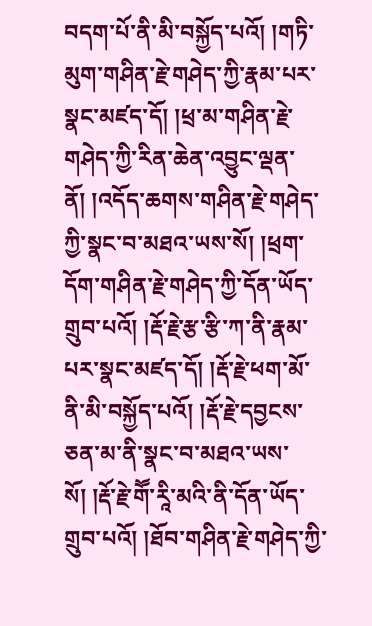བདག་པོ་ནི་མི་བསྐྱོད་པའོ། །གཏི་མུག་གཤིན་རྗེ་གཤེད་ཀྱི་རྣམ་པར་སྣང་མཛད་དོ། །ཕྲ་མ་གཤིན་རྗེ་གཤེད་ཀྱི་རིན་ཆེན་འབྱུང་ལྡན་ནོ། །འདོད་ཆགས་གཤིན་རྗེ་གཤེད་ཀྱི་སྣང་བ་མཐའ་ཡས་སོ། །ཕྲག་དོག་གཤིན་རྗེ་གཤེད་ཀྱི་དོན་ཡོད་གྲུབ་པའོ། །རྡོ་རྗེ་རྩ་རྩི་ཀ་ནི་རྣམ་པར་སྣང་མཛད་དོ། །རྡོ་རྗེ་ཕག་མོ་ནི་མི་བསྐྱོད་པའོ། །རྡོ་རྗེ་དབྱངས་ཅན་མ་ནི་སྣང་བ་མཐའ་ཡས་སོ། །རྡོ་རྗེ་གཽ་རཱི་མའི་ནི་དོན་ཡོད་གྲུབ་པའོ། །ཐོབ་གཤིན་རྗེ་གཤེད་ཀྱི་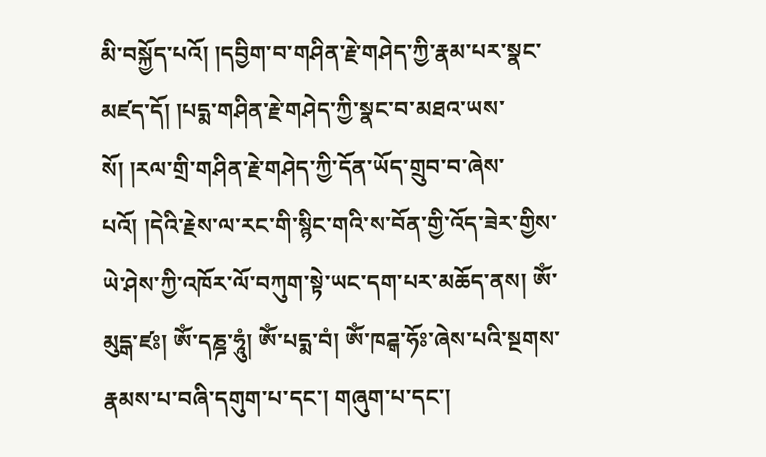མི་བསྐྱོད་པའོ། །དབྱིག་བ་གཤིན་རྗེ་གཤེད་ཀྱི་རྣམ་པར་སྣང་མཛད་དོ། །པདྨ་གཤིན་རྗེ་གཤེད་ཀྱི་སྣང་བ་མཐའ་ཡས་སོ། །རལ་གྲི་གཤིན་རྗེ་གཤེད་ཀྱི་དོན་ཡོད་གྲུབ་བ་ཞེས་པའོ། །དེའི་རྗེས་ལ་རང་གི་སྙིང་གའི་ས་བོན་གྱི་འོད་ཟེར་གྱིས་ཡེ་ཤེས་ཀྱི་འཁོར་ལོ་བཀུག་སྟེ་ཡང་དག་པར་མཆོད་ནས། ཨོཾ་མུདྒ་ཛཿ། ཨོཾ་དཎྜ་ཧཱུཾ། ཨོཾ་པདྨ་བཾ། ཨོཾ་ཁཌྒ་ཧོཿ་ཞེས་པའི་སྔགས་རྣམས་པ་བཞི་དགུག་པ་དང་། གཞུག་པ་དང་།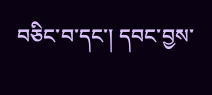བཅིང་བ་དང་། དབང་བྱས་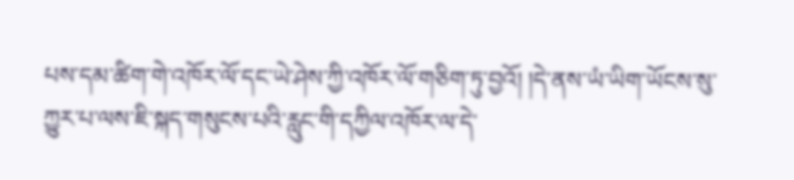པས་དམ་ཚིག་གེ་འཁོར་ལོ་དང་ཡེ་ཤེས་ཀྱི་འཁོར་ལོ་གཅིག་ཏུ་བྱའོ། །དེ་ནས་ཡཾ་ཡིག་ཡོངས་སུ་ཀྱུར་པ་ལས་ཇི་སྐད་གསུངས་པའི་རླུང་གི་དཀྱིལ་འཁོར་ལ་དེ་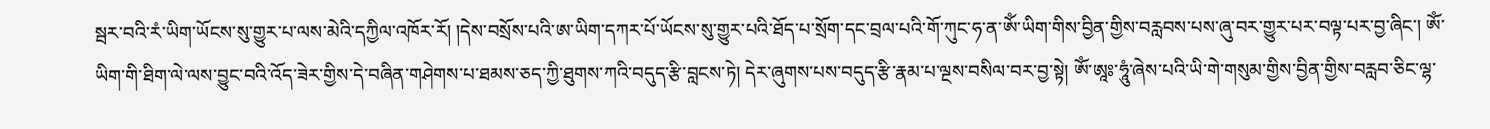སྦར་བའི་རཾ་ཡིག་ཡོངས་སུ་གྱུར་པ་ལས་མེའི་དཀྱིལ་འཁོར་རོ། །དེས་བསྲོས་པའི་ཨ་ཡིག་དཀར་པོ་ཡོངས་སུ་གྱུར་པའི་ཐོད་པ་སྲོག་དང་བྲལ་པའི་གོ་ཀུང་ཧ་ན་ཨོཾ་ཡིག་གིས་བྱིན་གྱིས་བརླབས་པས་ཞུ་བར་གྱུར་པར་བལྟ་པར་བྱ་ཞིང་། ཨོཾ་ཡིག་གི་ཐིག་ལེ་ལས་བྱུང་བའི་འོད་ཟེར་གྱིས་དེ་བཞིན་གཤེགས་པ་ཐམས་ཅད་ཀྱི་ཐུགས་ཀའི་བདུད་རྩི་བླངས་ཏེ། དེར་ཞུགས་པས་བདུད་རྩི་རྣམ་པ་ལྔས་བསིལ་བར་བྱ་སྟེ། ཨོཾ་ཨཱཿ་ཧཱུཾ་ཞེས་པའི་ཡི་གེ་གསུམ་གྱིས་བྱིན་གྱིས་བརླབ་ཅིང་ལྷ་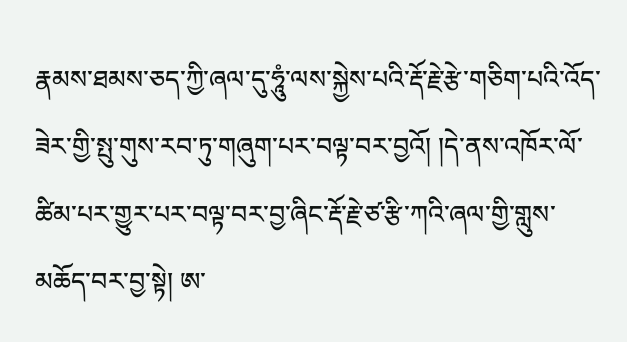རྣམས་ཐམས་ཅད་ཀྱི་ཞལ་དུ་ཧཱུཾ་ལས་སྐྱེས་པའི་རྡོ་རྗེ་རྩེ་གཅིག་པའི་འོད་ཟེར་གྱི་སྤུ་གུས་རབ་ཏུ་གཞུག་པར་བལྟ་བར་བྱའོ། །དེ་ནས་འཁོར་ལོ་ཚིམ་པར་གྱུར་པར་བལྟ་བར་བྱ་ཞིང་རྡོ་རྗེ་ཙ་རྩི་ཀའི་ཞལ་གྱི་གླུས་མཆོད་བར་བྱ་སྟེ། ཨ་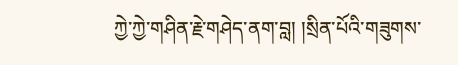ཀྱེ་ཀྱེ་གཤིན་རྗེ་གཤེད་ནག་བླ། །སྲིན་པོའི་གཟུགས་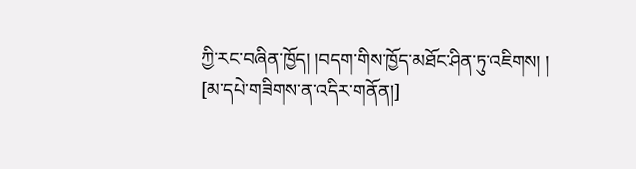ཀྱི་རང་བཞིན་ཁྱོད། །བདག་གིས་ཁྱོད་མཐོང་ཤིན་ཏུ་འཇིགས། །
[མ་དཔེ་གཟིགས་ན་འདིར་གནོན།]